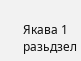Якава 1 разьдзел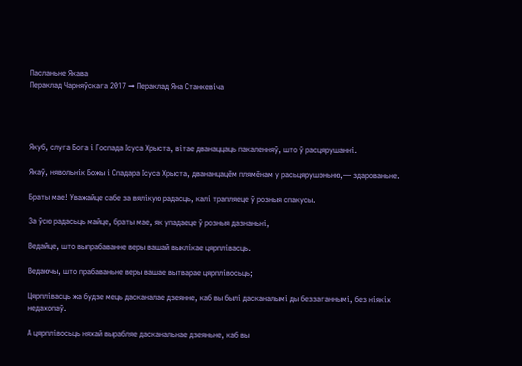Пасланьне Якава
Пераклад Чарняўскага 2017 → Пераклад Яна Станкевіча




Якуб, слуга Бога і Госпада Ісуса Хрыста, вітае дванаццаць пакаленняў, што ў расцярушанні.

Якаў, нявольнік Божы і Спадара Ісуса Хрыста, двананцацём плямёнам у расьцярушэньню,— здарованьне.

Браты мае! Уважайце сабе за вялікую радасць, калі трапляеце ў розныя спакусы.

За ўсю радасьць майце, браты мае, як упадаеце ў розныя дазнаньні,

Ведайце, што выпрабаванне веры вашай выклікае цярплівасць.

Ведаючы, што прабаваньне веры вашае вытварае цярплівосьць;

Цярплівасць жа будзе мець дасканалае дзеянне, каб вы былі дасканалымі ды беззаганнымі, без ніякіх недахопаў.

А цярплівосьць няхай вырабляе дасканальнае дзеяньне, каб вы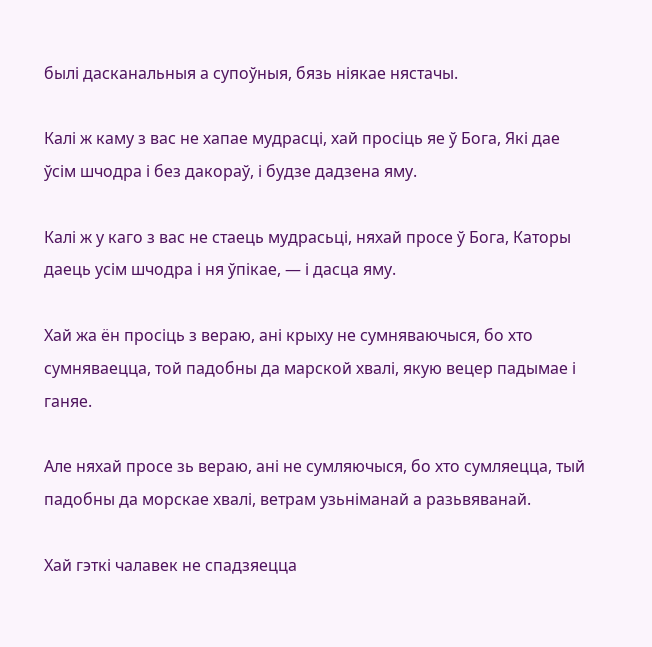былі дасканальныя а супоўныя, бязь ніякае нястачы.

Калі ж каму з вас не хапае мудрасці, хай просіць яе ў Бога, Які дае ўсім шчодра і без дакораў, і будзе дадзена яму.

Калі ж у каго з вас не стаець мудрасьці, няхай просе ў Бога, Каторы даець усім шчодра і ня ўпікае, — і дасца яму.

Хай жа ён просіць з вераю, ані крыху не сумняваючыся, бо хто сумняваецца, той падобны да марской хвалі, якую вецер падымае і ганяе.

Але няхай просе зь вераю, ані не сумляючыся, бо хто сумляецца, тый падобны да морскае хвалі, ветрам узьніманай а разьвяванай.

Хай гэткі чалавек не спадзяецца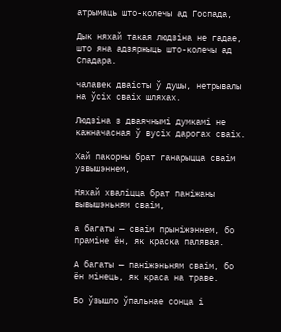атрымаць што-колечы ад Госпада,

Дык няхай такая людзіна не гадае, што яна адзяржыць што-колечы ад Спадара.

чалавек дваісты ў душы, нетрывалы на ўсіх сваіх шляхах.

Людзіна з дваячнымі думкамі не кажначасная ў вусіх дарогах сваіх.

Хай пакорны брат ганарыцца сваім узвышэннем,

Няхай хваліцца брат паніжаны вывышэньням сваім,

а багаты — сваім прыніжэннем, бо праміне ён, як краска палявая.

А багаты — паніжэньням сваім, бо ён мінець, як краса на траве.

Бо ўзышло ўпальнае сонца і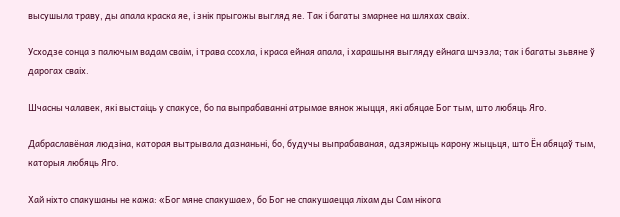высушыла траву, ды апала краска яе, і знік прыгожы выгляд яе. Так і багаты змарнее на шляхах сваіх.

Усходзе сонца з палючым вадам сваім, і трава ссохла, і краса ейная апала, і харашыня выгляду ейнага шчэзла; так і багаты зьвяне ў дарогах сваіх.

Шчасны чалавек, які выстаіць у спакусе, бо па выпрабаванні атрымае вянок жыцця, які абяцае Бог тым, што любяць Яго.

Дабраславёная людзіна, каторая вытрывала дазнаньні, бо, будучы выпрабаваная, адзяржыць карону жыцьця, што Ён абяцаў тым, каторыя любяць Яго.

Хай ніхто спакушаны не кажа: «Бог мяне спакушае», бо Бог не спакушаецца ліхам ды Сам нікога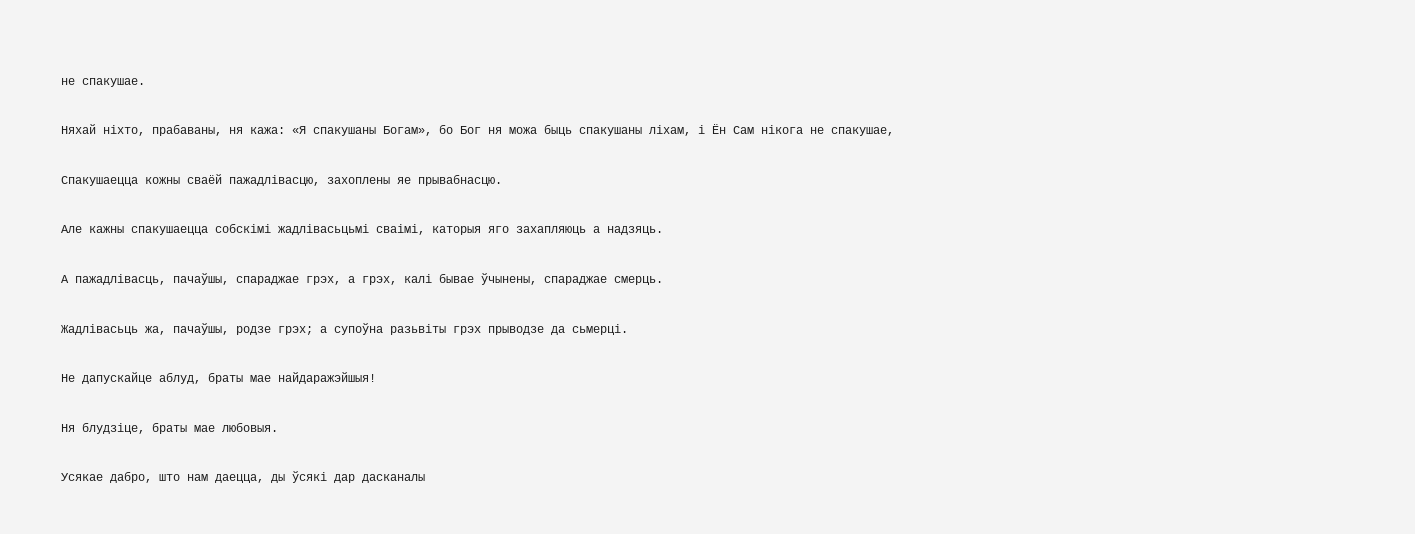не спакушае.

Няхай ніхто, прабаваны, ня кажа: «Я спакушаны Богам», бо Бог ня можа быць спакушаны ліхам, і Ён Сам нікога не спакушае,

Спакушаецца кожны сваёй пажадлівасцю, захоплены яе прывабнасцю.

Але кажны спакушаецца собскімі жадлівасьцьмі сваімі, каторыя яго захапляюць а надзяць.

А пажадлівасць, пачаўшы, спараджае грэх, а грэх, калі бывае ўчынены, спараджае смерць.

Жадлівасьць жа, пачаўшы, родзе грэх; а супоўна разьвіты грэх прыводзе да сьмерці.

Не дапускайце аблуд, браты мае найдаражэйшыя!

Ня блудзіце, браты мае любовыя.

Усякае дабро, што нам даецца, ды ўсякі дар дасканалы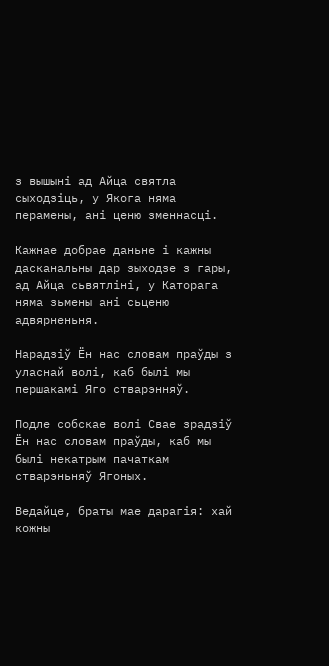з вышыні ад Айца святла сыходзіць, у Якога няма перамены, ані ценю зменнасці.

Кажнае добрае даньне і кажны дасканальны дар зыходзе з гары, ад Айца сьвятліні, у Каторага няма зьмены ані сьценю адвярненьня.

Нарадзіў Ён нас словам праўды з уласнай волі, каб былі мы першакамі Яго стварэнняў.

Подле собскае волі Свае зрадзіў Ён нас словам праўды, каб мы былі некатрым пачаткам стварэньняў Ягоных.

Ведайце, браты мае дарагія: хай кожны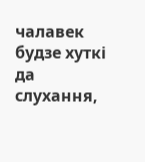чалавек будзе хуткі да слухання,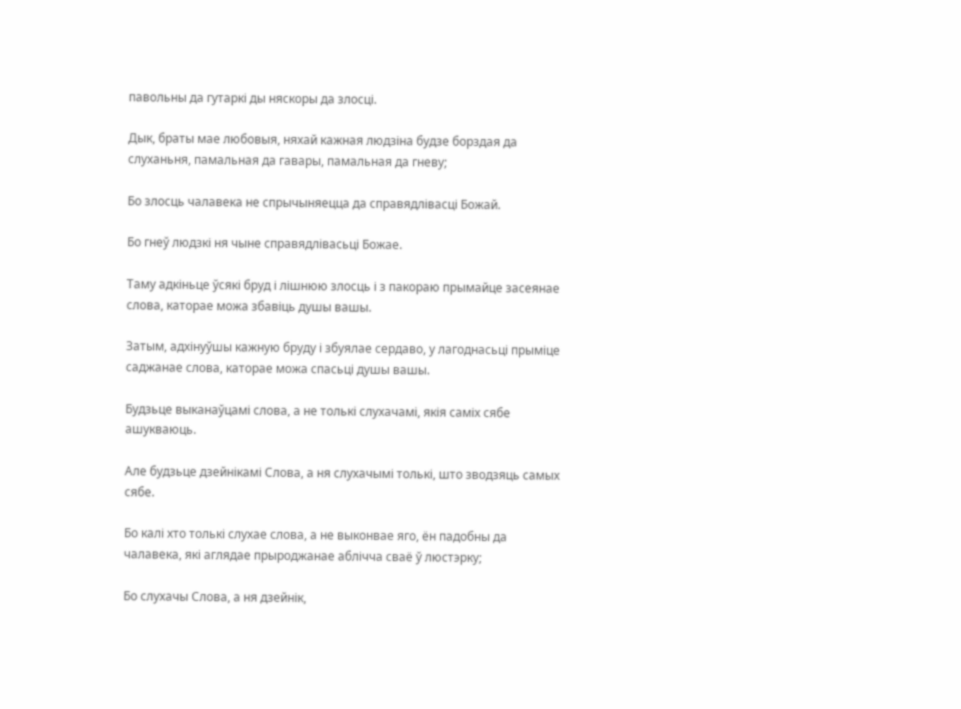павольны да гутаркі ды няскоры да злосці.

Дык, браты мае любовыя, няхай кажная людзіна будзе борздая да слуханьня, памальная да гавары, памальная да гневу;

Бо злосць чалавека не спрычыняецца да справядлівасці Божай.

Бо гнеў людзкі ня чыне справядлівасьці Божае.

Таму адкіньце ўсякі бруд і лішнюю злосць і з пакораю прымайце засеянае слова, каторае можа збавіць душы вашы.

Затым, адхінуўшы кажную бруду і збуялае сердаво, у лагоднасьці прыміце саджанае слова, каторае можа спасьці душы вашы.

Будзьце выканаўцамі слова, а не толькі слухачамі, якія саміх сябе ашукваюць.

Але будзьце дзейнікамі Слова, а ня слухачымі толькі, што зводзяць самых сябе.

Бо калі хто толькі слухае слова, а не выконвае яго, ён падобны да чалавека, які аглядае прыроджанае аблічча сваё ў люстэрку;

Бо слухачы Слова, а ня дзейнік,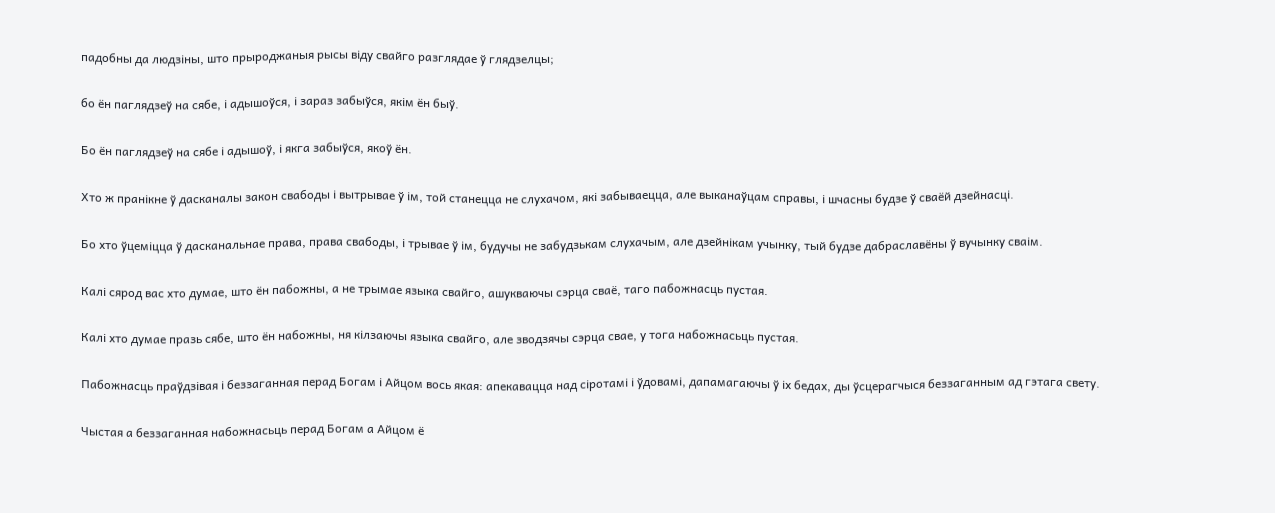падобны да людзіны, што прыроджаныя рысы віду свайго разглядае ў глядзелцы;

бо ён паглядзеў на сябе, і адышоўся, і зараз забыўся, якім ён быў.

Бо ён паглядзеў на сябе і адышоў, і якга забыўся, якоў ён.

Хто ж пранікне ў дасканалы закон свабоды і вытрывае ў ім, той станецца не слухачом, які забываецца, але выканаўцам справы, і шчасны будзе ў сваёй дзейнасці.

Бо хто ўцеміцца ў дасканальнае права, права свабоды, і трывае ў ім, будучы не забудзькам слухачым, але дзейнікам учынку, тый будзе дабраславёны ў вучынку сваім.

Калі сярод вас хто думае, што ён пабожны, а не трымае языка свайго, ашукваючы сэрца сваё, таго пабожнасць пустая.

Калі хто думае празь сябе, што ён набожны, ня кілзаючы языка свайго, але зводзячы сэрца свае, у тога набожнасьць пустая.

Пабожнасць праўдзівая і беззаганная перад Богам і Айцом вось якая: апекавацца над сіротамі і ўдовамі, дапамагаючы ў іх бедах, ды ўсцерагчыся беззаганным ад гэтага свету.

Чыстая а беззаганная набожнасьць перад Богам а Айцом ё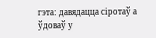гэта: давядацца сіротаў а ўдоваў у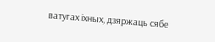ватугах іхных, дзяржаць сябе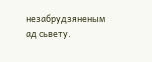незабрудзяненым ад сьвету.